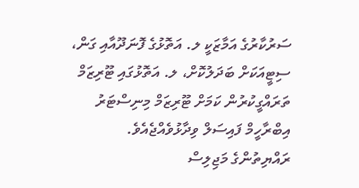ސަރުކާރުގެ އަމާޒަކީ ލ. އަތޮޅުގެ ފޮނަދޫއާއި ގަން، ސިޓީއަކަށް ބަދަލުކޮށް، ލ. އަތޮޅުގައި ޓޫރިޒަމް ތަރައްގީކުރުން ކަމަށް ޓޫރިޒަމް މިނިސްޓަރު އިބްރާހީމް ފައިސަލް ވިދާޅުވެއްޖެއެވެ.
ރައްޔިތުންގެ މަޖިލިސް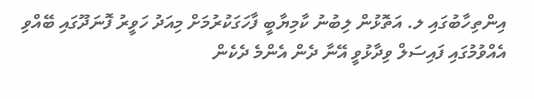އިންތިހާބުގައި ލ. އަތޮޅުން ލިބުނު ކާމިޔާބީ ފާހަގަކުރުމަށް މިއަދު ހަވީރު ފޮނަދޫގައި ބޭއްވި އެއްވުމުގައި ފައިސަލް ވިދާޅުވީ އޭނާ ދެން އެންމެ ދެކެން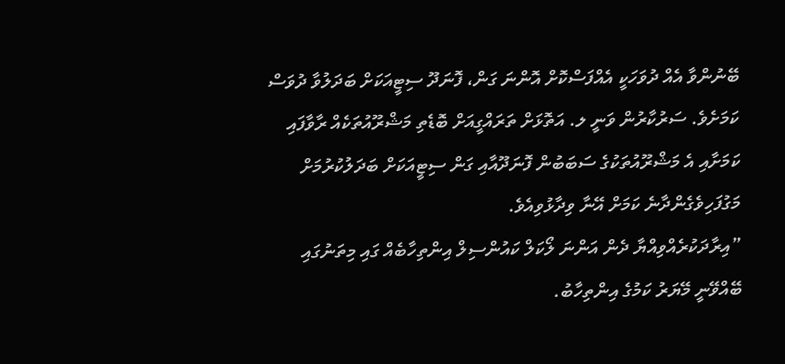ބޭނުންވާ އެއް ދުވަހަކީ އެއްފަސްކޮށް އޮންނަ ގަން، ފޮނަދޫ ސިޓީއަކަށް ބަދަލުވާ ދުވަސް ކަމަށެވެ. ސަރުކާރުން ވަނީ ލ. އަތޮޅަށް ތަރައްގީއަށް ބޮޑެތި މަޝްރޫއުތަކެއް ރާވާފައި ކަމަށާއި އެ މަޝްރޫއުތަކުގެ ސަބަބުން ފޮނަދޫއާއި ގަން ސިޓީއަކަށް ބަދަލުކުރުމަށް މަގުފަހިވެގެންދާނެ ކަމަށް އޭނާ ވިދާޅުވިއެވެ.
”އިރާދަކުރެއްވިއްޔާ ދެން އަންނަ ލޯކަލް ކައުންސިލް އިންތިހާބެއް ގައި މިތަނުގައި ބޭއްވޭނީ މޭޔަރު ކަމުގެ އިންތިހާބު.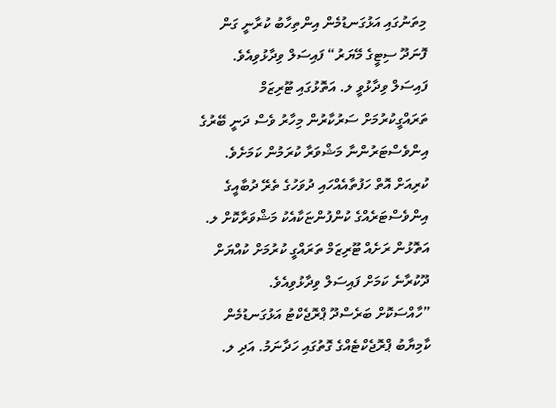މިތަނުގައި އަޅުގަނޑުމެން އިންތިހާބު ކުރާނީ ގަން ފޮނަދޫ ސިޓީގެ މޭޔަރު“ ފައިސަލް ވިދާޅުވިއެވެ.
ފައިސަލް ވިދާޅުވީ ލ. އަތޮޅުގައި ޓޫރިޒަމް ތަރައްގީކުރުމަށް ސަރުކާރުން މިހާރު ވެސް ދަނީ ބޭރުގެ އިންވެސްޓަރުންނާ މަޝްވަރާ ކުރަމުން ކަމަށެވެ. ކުރިއަށް އޮތް ހަފުތާއެއްހައި ދުވަހުގެ ތެރޭ ދުބާއީގެ އިންވެސްޓަރެއްގެ ކުންފުންޏަކާއެކު މަޝްވަރާކޮށް ލ. އަތޮޅުން ރަށެއް ޓޫރިޒަމް ތަރައްގީ ކުރުމަށް ކުއްޔަށް ދޫކުރާނެ ކަމަށް ފައިސަލް ވިދާޅުވިއެވެ.
”ހާއްސަކޮށް ބަރެސްދޫ ޕްރޮޖެކްޓު އަޅުގަނޑުމެން ކާމިޔާބު ޕްރޮޖެކްޓެއްގެ ގޮތުގައި ހަދާނަމު. އަދި ލ.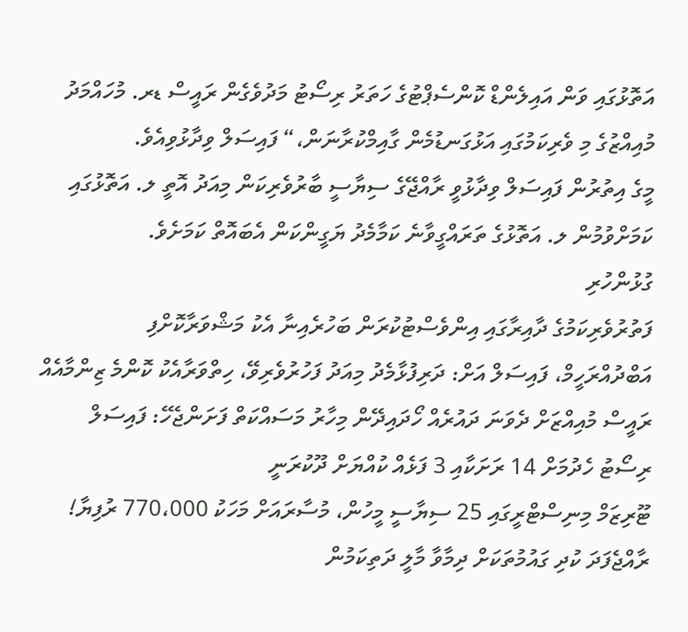އަތޮޅުގައި ވަން އައިލެންޑް ކޮންސެޕްޓުގެ ހަތަރު ރިސޯޓު މަދުވެގެން ރައީސް ޑރ. މުހައްމަދު މުއިއްޒުގެ މި ވެރިކަމުގައި އަޅުގަނޑުމެން ގާއިމްކުރާނަން،“ ފައިސަލް ވިދާޅުވިއެވެ.
މީގެ އިތުރުން ފައިސަލް ވިދާޅުވީ ރާއްޖޭގެ ސިޔާސީ ބާރުވެރިކަން މިއަދު އޮތީ ލ. އަތޮޅުގައި ކަމަށްވުމުން ލ. އަތޮޅުގެ ތަރައްގީވާނެ ކަމާމެދު ޔަގީންކަން އެބައޮތް ކަމަށެވެ.
ގުޅުންހުރި
ފަތުރުވެރިކަމުގެ ދާއިރާގައި އިންވެސްޓުކުރަން ބަހުރެއިނާ އެކު މަޝްވަރާކޮށްފި
އަބްދުއްރަހީމް، ފައިސަލް އަށް: ދަރިފުޅާމެދު މިއަދު ފަހުރުވެރިވޭ، ހިތްވަރާއެކު ކޮންމެ ޒިންމާއެއް
ރައީސް މުއިއްޒަށް ދެވަނަ ދައުރެއް ހޯދައިދޭން މިހާރު މަސައްކަތް ފަށަންޖެހޭ: ފައިސަލް
ރިސޯޓު ހެދުމަށް 14 ރަށަކާއި 3 ފަޅެއް ކުއްޔަށް ދޫކުރަނީ
ޓޫރިޒަމް މިނިސްޓްރީގައި 25 ސިޔާސީ މީހުން، މުސާރައަށް މަހަކު 770،000 ރުފިޔާ!
ރާއްޖެފަދަ ކުދި ގައުމުތަކަށް ދިމާވާ މާލީ ދަތިކަމުން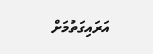އަރައިގަތުމަށް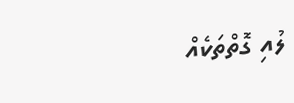ލުއި ގޮތްތަކެއް